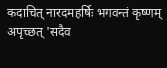कदाचित् नारदमहर्षिः भगवन्तं कृष्णम् अपृच्छत् 'सदैव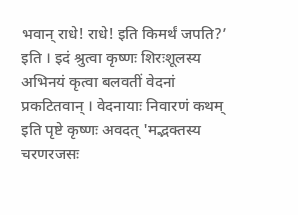भवान् राधे! राधे! इति किमर्थं जपति?’ इति । इदं श्रुत्वा कृष्णः शिरःशूलस्य अभिनयं कृत्वा बलवतीं वेदनां प्रकटितवान् । वेदनायाः निवारणं कथम् इति पृष्टे कृष्णः अवदत् 'मद्भक्तस्य चरणरजसः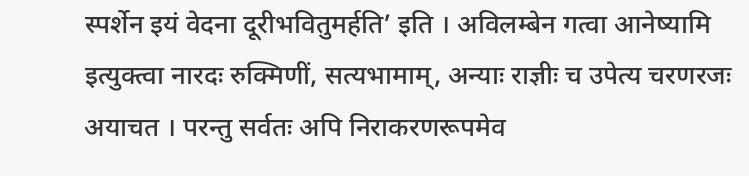स्पर्शेन इयं वेदना दूरीभवितुमर्हति’ इति । अविलम्बेन गत्वा आनेष्यामि इत्युक्त्वा नारदः रुक्मिणीं, सत्यभामाम्, अन्याः राज्ञीः च उपेत्य चरणरजः अयाचत । परन्तु सर्वतः अपि निराकरणरूपमेव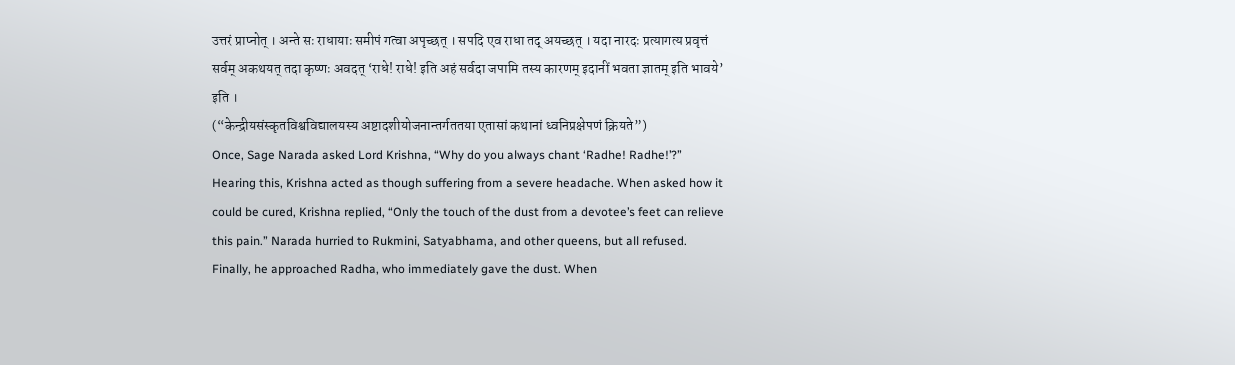उत्तरं प्राप्नोत् । अन्ते सः राधायाः समीपं गत्वा अपृच्छत् । सपदि एव राधा तद् अयच्छत् । यदा नारदः प्रत्यागत्य प्रवृत्तं सर्वम् अकथयत् तदा कृष्णः अवदत् ‘राधे! राधे! इति अहं सर्वदा जपामि तस्य कारणम् इदानीं भवता ज्ञातम् इति भावये’ इति ।
(“केन्द्रीयसंस्कृतविश्वविद्यालयस्य अष्टादशीयोजनान्तर्गततया एतासां कथानां ध्वनिप्रक्षेपणं क्रियते”)
Once, Sage Narada asked Lord Krishna, “Why do you always chant ‘Radhe! Radhe!’?” Hearing this, Krishna acted as though suffering from a severe headache. When asked how it could be cured, Krishna replied, “Only the touch of the dust from a devotee’s feet can relieve this pain.” Narada hurried to Rukmini, Satyabhama, and other queens, but all refused. Finally, he approached Radha, who immediately gave the dust. When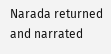Narada returned and narrated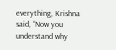everything, Krishna said, “Now you understand why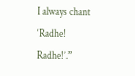I always chant ‘Radhe! Radhe!’.”